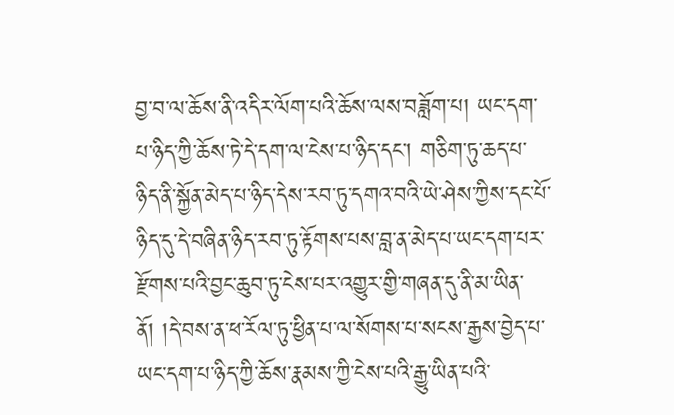བྱ་བ་ལ་ཆོས་ནི་འདིར་ལོག་པའི་ཆོས་ལས་བཟློག་པ། ཡང་དག་པ་ཉིད་ཀྱི་ཆོས་ཏེ་དེ་དག་ལ་ངེས་པ་ཉིད་དང་། གཅིག་ཏུ་ཆད་པ་ཉིད་ནི་སྐྱོན་མེད་པ་ཉིད་དེས་རབ་ཏུ་དགའ་བའི་ཡེ་ཤེས་ཀྱིས་དང་པོ་ཉིད་དུ་དེ་བཞིན་ཉིད་རབ་ཏུ་རྟོགས་པས་བླ་ན་མེད་པ་ཡང་དག་པར་རྫོགས་པའི་བྱང་ཆུབ་ཏུ་ངེས་པར་འགྱུར་གྱི་གཞན་དུ་ནི་མ་ཡིན་ནོ། །དེ་བས་ན་ཕ་རོལ་ཏུ་ཕྱིན་པ་ལ་སོགས་པ་སངས་རྒྱས་བྱེད་པ་ཡང་དག་པ་ཉིད་ཀྱི་ཆོས་རྣམས་ཀྱི་ངེས་པའི་རྒྱུ་ཡིན་པའི་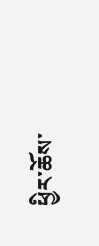ཕྱིར་ཆོས་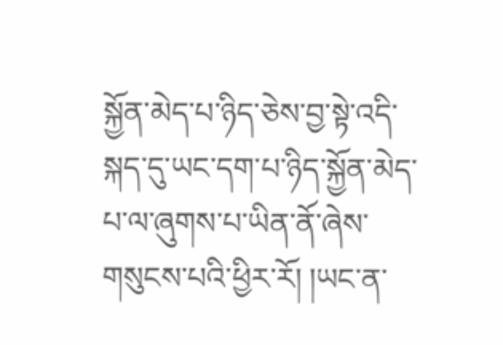སྐྱོན་མེད་པ་ཉིད་ཅེས་བྱ་སྟེ་འདི་སྐད་དུ་ཡང་དག་པ་ཉིད་སྐྱོན་མེད་པ་ལ་ཞུགས་པ་ཡིན་ནོ་ཞེས་གསུངས་པའི་ཕྱིར་རོ། །ཡང་ན་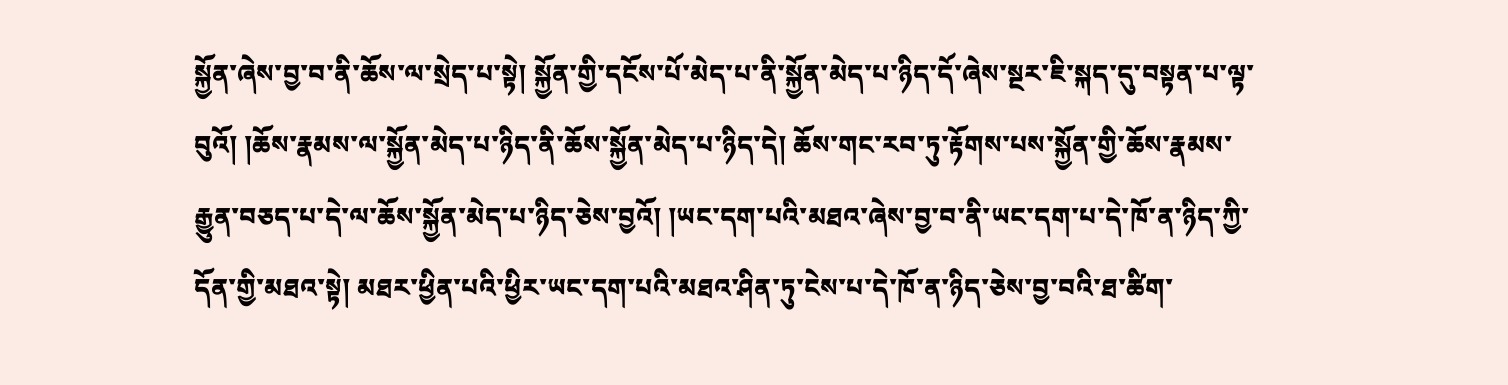སྐྱོན་ཞེས་བྱ་བ་ནི་ཆོས་ལ་སྲེད་པ་སྟེ། སྐྱོན་གྱི་དངོས་པོ་མེད་པ་ནི་སྐྱོན་མེད་པ་ཉིད་དོ་ཞེས་སྔར་ཇི་སྐད་དུ་བསྟན་པ་ལྟ་བུའོ། །ཆོས་རྣམས་ལ་སྐྱོན་མེད་པ་ཉིད་ནི་ཆོས་སྐྱོན་མེད་པ་ཉིད་དེ། ཆོས་གང་རབ་ཏུ་རྟོགས་པས་སྐྱོན་གྱི་ཆོས་རྣམས་རྒྱུན་བཅད་པ་དེ་ལ་ཆོས་སྐྱོན་མེད་པ་ཉིད་ཅེས་བྱའོ། །ཡང་དག་པའི་མཐའ་ཞེས་བྱ་བ་ནི་ཡང་དག་པ་དེ་ཁོ་ན་ཉིད་ཀྱི་དོན་གྱི་མཐའ་སྟེ། མཐར་ཕྱིན་པའི་ཕྱིར་ཡང་དག་པའི་མཐའ་ཤིན་ཏུ་ངེས་པ་དེ་ཁོ་ན་ཉིད་ཅེས་བྱ་བའི་ཐ་ཚིག་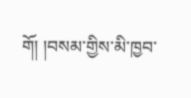གོ། །བསམ་གྱིས་མི་ཁྱབ་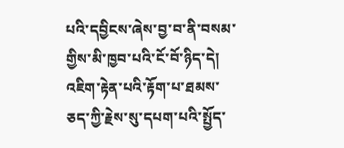པའི་དབྱིངས་ཞེས་བྱ་བ་ནི་བསམ་གྱིས་མི་ཁྱབ་པའི་ངོ་བོ་ཉིད་དེ། འཇིག་རྟེན་པའི་རྟོག་པ་ཐམས་ཅད་ཀྱི་རྗེས་སུ་དཔག་པའི་སྤྱོད་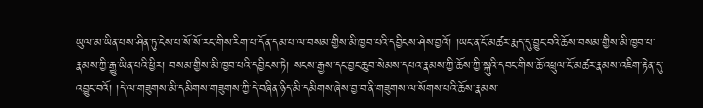ཡུལ་མ་ཡིན་པས་ཤིན་ཏུ་ངེས་པ་སོ་སོ་རང་གིས་རིག་པ་དོན་དམ་པ་ལ་བསམ་གྱིས་མི་ཁྱབ་པའི་དབྱིངས་ཤེས་བྱའོ། །ཡང་ན་ངོ་མཚར་རྨད་དུ་བྱུང་བའི་ཆོས་བསམ་གྱིས་མི་ཁྱབ་པ་རྣམས་ཀྱི་རྒྱུ་ཡིན་པའི་ཕྱིར། བསམ་གྱིས་མི་ཁྱབ་པའི་དབྱིངས་ཏེ། སངས་རྒྱས་དང་བྱང་ཆུབ་སེམས་དཔའ་རྣམས་ཀྱི་ཆོས་ཀྱི་སྐུའི་དབང་གིས་ཆོ་འཕྲུལ་ངོ་མཚར་རྣམས་འཇིག་རྟེན་དུ་འབྱུང་བའོ། །དེ་ལ་གཟུགས་མི་དམིགས་གཟུགས་ཀྱི་དེ་བཞིན་ཉིད་མི་དམིགས་ཞེས་བྱ་བ་ནི་གཟུགས་ལ་སོགས་པའི་ཆོས་རྣམས་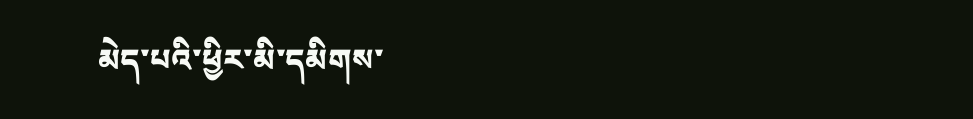མེད་པའི་ཕྱིར་མི་དམིགས་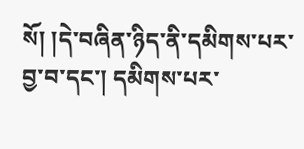སོ། །དེ་བཞིན་ཉིད་ནི་དམིགས་པར་བྱ་བ་དང་། དམིགས་པར་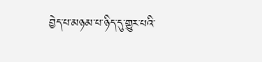བྱེད་པ་མཉམ་པ་ཉིད་དུ་གྱུར་པའི་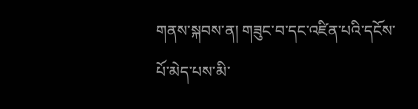གནས་སྐབས་ན། གཟུང་བ་དང་འཛིན་པའི་དངོས་པོ་མེད་པས་མི་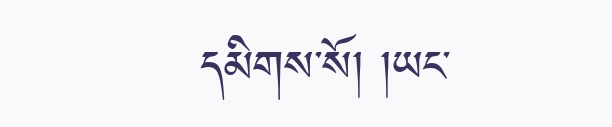དམིགས་སོ། །ཡང་